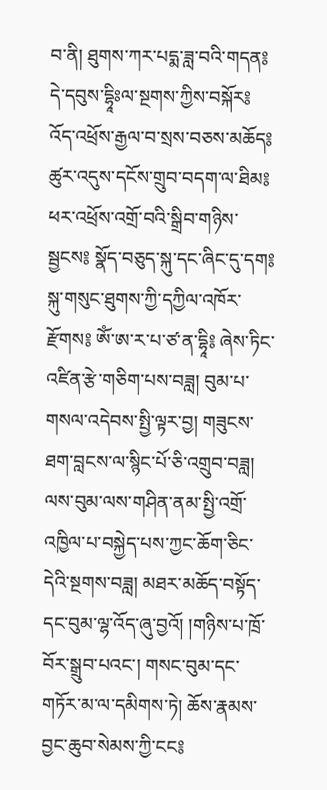བ་ནི། ཐུགས་ཀར་པདྨ་ཟླ་བའི་གདན༔ དེ་དབུས་དྷཱིཿལ་སྔགས་ཀྱིས་བསྐོར༔ འོད་འཕྲོས་རྒྱལ་བ་སྲས་བཅས་མཆོད༔ ཚུར་འདུས་དངོས་གྲུབ་བདག་ལ་ཐིམ༔ ཕར་འཕྲོས་འགྲོ་བའི་སྒྲིབ་གཉིས་སྦྱངས༔ སྣོད་བཅུད་སྐུ་དང་ཞིང་དུ་དག༔ སྐུ་གསུང་ཐུགས་ཀྱི་དཀྱིལ་འཁོར་རྫོགས༔ ཨོཾ་ཨ་ར་པ་ཙ་ན་དྷཱི༔ ཞེས་ཏིང་འཛིན་རྩེ་གཅིག་པས་བཟླ། བུམ་པ་གསལ་འདེབས་སྤྱི་ལྟར་བྱ། གཟུངས་ཐག་བླངས་ལ་སྙིང་པོ་ཅི་འགྲུབ་བཟླ། ལས་བུམ་ལས་གཤིན་ནམ་སྤྱི་འགྲོ་འཁྱིལ་པ་བསྐྱེད་པས་ཀྱང་ཆོག་ཅིང་དེའི་སྔགས་བཟླ། མཐར་མཆོད་བསྟོད་དང་བུམ་ལྷ་འོད་ཞུ་བྱའོ། །གཉིས་པ་ཁྲོ་བོར་སྒྲུབ་པའང་། གསང་བུམ་དང་གཏོར་མ་ལ་དམིགས་ཏེ། ཆོས་རྣམས་བྱང་ཆུབ་སེམས་ཀྱི་ངང༔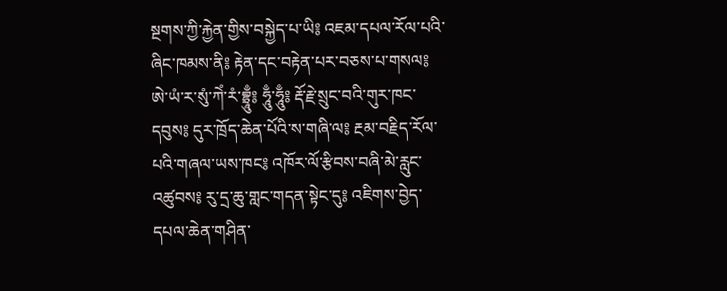སྔགས་ཀྱི་རྐྱེན་གྱིས་བསྐྱེད་པ་ཡི༔ འཇམ་དཔལ་རོལ་པའི་ཞིང་ཁམས་ནི༔ རྟེན་དང་བརྟེན་པར་བཅས་པ་གསལ༔ ཨེ་ཡཾ་ར་སུཾ་ཀེཾ་རཾ་བྷྲཱུྃ༔ ཧཱུྃ་ཧཱུྃ༔ རྡོ་རྗེ་སྲུང་བའི་གུར་ཁང་དབུས༔ དུར་ཁྲོད་ཆེན་པོའི་ས་གཞི་ལ༔ རྔམ་བརྗིད་རོལ་པའི་གཞལ་ཡས་ཁང༔ འཁོར་ལོ་རྩིབས་བཞི་མེ་རླུང་འཚུབས༔ རུ་དྲ་ཆུ་གླང་གདན་སྟེང་དུ༔ འཇིགས་བྱེད་དཔལ་ཆེན་གཤིན་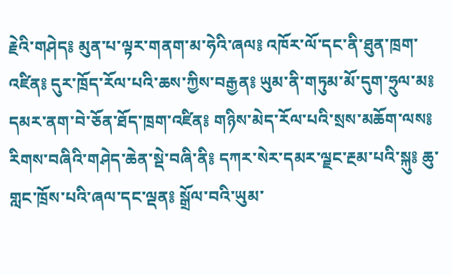རྗེའི་གཤེད༔ མུན་པ་ལྟར་གནག་མ་ཧེའི་ཞལ༔ འཁོར་ལོ་དང་ནི་ཐུན་ཁྲག་འཛིན༔ དུར་ཁྲོད་རོལ་པའི་ཆས་ཀྱིས་བརྒྱན༔ ཡུམ་ནི་གཏུམ་མོ་དུག་ཧྲུལ་མ༔ དམར་ནག་བེ་ཅོན་ཐོད་ཁྲག་འཛིན༔ གཉིས་མེད་རོལ་པའི་སྲས་མཆོག་ལས༔ རིགས་བཞིའི་གཤེད་ཆེན་སྡེ་བཞི་ནི༔ དཀར་སེར་དམར་ལྗང་རྔམ་པའི་སྐུ༔ ཆུ་གླང་ཁྲོས་པའི་ཞལ་དང་ལྡན༔ སྒྲོལ་བའི་ཡུམ་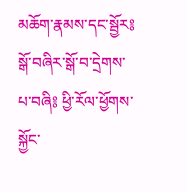མཆོག་རྣམས་དང་སྦྱོར༔ སྒོ་བཞིར་སྒོ་བ་དྲེགས་པ་བཞི༔ ཕྱི་རོལ་ཕྱོགས་སྐྱོང་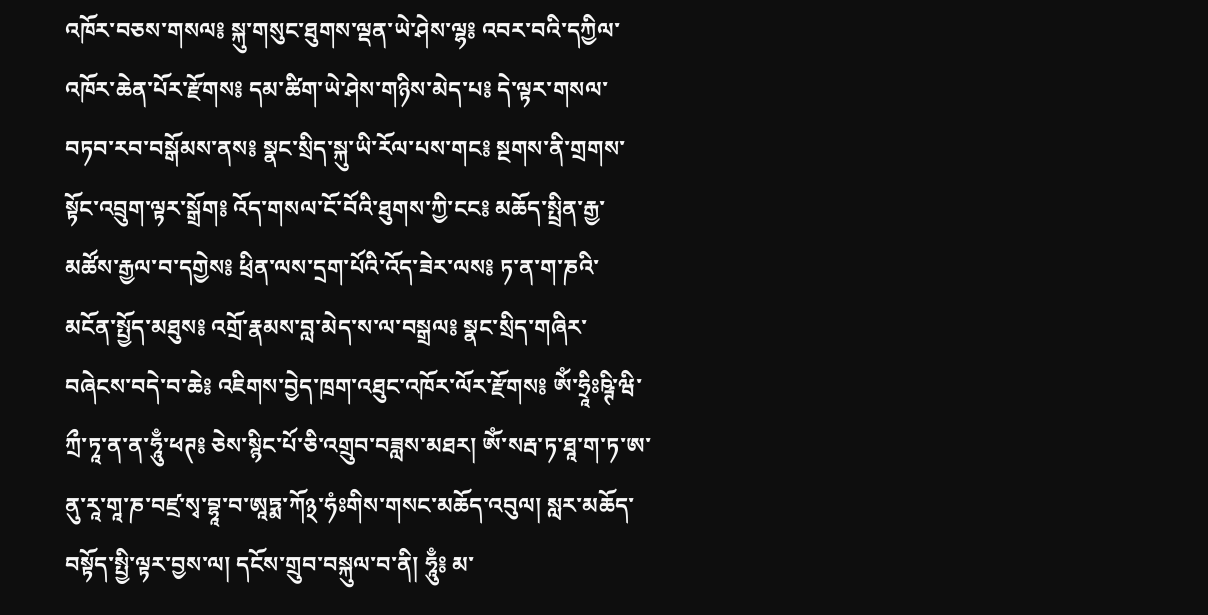འཁོར་བཅས་གསལ༔ སྐུ་གསུང་ཐུགས་ལྡན་ཡེ་ཤེས་ལྷ༔ འབར་བའི་དཀྱིལ་འཁོར་ཆེན་པོར་རྫོགས༔ དམ་ཚིག་ཡེ་ཤེས་གཉིས་མེད་པ༔ དེ་ལྟར་གསལ་བཏབ་རབ་བསྒོམས་ནས༔ སྣང་སྲིད་སྐུ་ཡི་རོལ་པས་གང༔ སྔགས་ནི་གྲགས་སྟོང་འབྲུག་ལྟར་སྒྲོག༔ འོད་གསལ་ངོ་བོའི་ཐུགས་ཀྱི་ངང༔ མཆོད་སྤྲིན་རྒྱ་མཚོས་རྒྱལ་བ་དགྱེས༔ ཕྲིན་ལས་དྲག་པོའི་འོད་ཟེར་ལས༔ ཏ་ན་ག་ཎའི་མངོན་སྤྱོད་མཐུས༔ འགྲོ་རྣམས་བླ་མེད་ས་ལ་བསྒྲལ༔ སྣང་སྲིད་གཞིར་བཞེངས་བདེ་བ་ཆེ༔ འཇིགས་བྱེད་ཁྲག་འཐུང་འཁོར་ལོར་རྫོགས༔ ཨོཾ་ཧྲཱིཿཥྚི་ཝི་ཀྲྀ་ཏཱ་ན་ན་ཧཱུྃ་ཕཊ༔ ཅེས་སྙིང་པོ་ཅི་འགྲུབ་བཟླས་མཐར། ཨོཾ་སརྦ་ཏ་ཐཱ་ག་ཏ་ཨ་ནུ་རཱ་གཱ་ཎ་བཛྲ་སྭ་བྷཱ་བ་ཨཱཏྨ་ཀོ྅་ཧཾཿགིས་གསང་མཆོད་འབུལ། སླར་མཆོད་བསྟོད་སྤྱི་ལྟར་བྱས་ལ། དངོས་གྲུབ་བསྐུལ་བ་ནི། ཧཱུྃ༔ མ་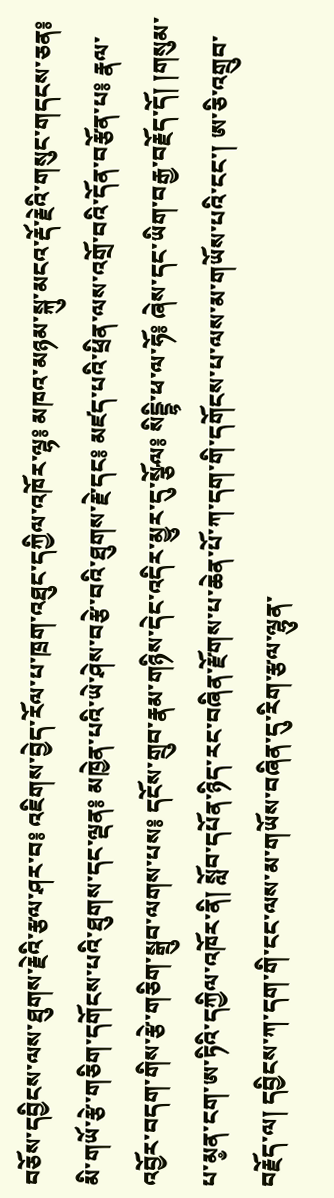བཅོས་དབྱིངས་ལས་ཐུགས་རྗེའི་རྩལ་ཤར་བ༔ འཇིགས་བྱེད་རོལ་པ་ཁྲག་འཐུང་དཀྱིལ་འཁོར་ལྷ༔ མཁའ་མཉམ་སྐུ་མངའ་རྡོ་རྗེའི་གསུང་གདངས་ཅན༔ མི་གཡོ་རྩེ་གཅིག་དགོངས་པའི་ཐུགས་དང་ལྡན༔ མཁྱེན་པའི་ཡེ་ཤེས་བརྩེ་བའི་ཐུགས་རྗེ་དང༔ མཛད་པའི་ཕྲིན་ལས་འགྲོ་བའི་དོན་བརྩོན་པ༔ རྣལ་འབྱོར་བདག་གིས་རྩེ་གཅིག་སྒྲུབ་ལགས་པས༔ དངོས་གྲུབ་རྣམ་གཉིས་དེང་འདིར་མྱུར་དུ་སྩོལ༔ སིདྡྷི་ཕ་ལ་ཧོ༔ ཞེས་དང་ཡིག་བརྒྱ་བརྗོད་དོ། །གསུམ་པ་མ༵ན་ངག་ཨ་ཏིའི་དཀྱིལ་འཁོར་ནི། སློབ་དཔོན་ཉིད་རང་བཞིན་རྫོགས་པ་ཆེན་པོ་ཀ་དག་གི་དགོངས་པ་ལས་མ་གཡོས་པའི་ངང་། ཨ་ཅི་འགྲུབ་བརྗོད་ལ། དབྱིངས་ཀ་དག་གི་ངང་ལས་མ་གཡོས་བཞིན་དུ་རིག་རྩལ་ལྷུན་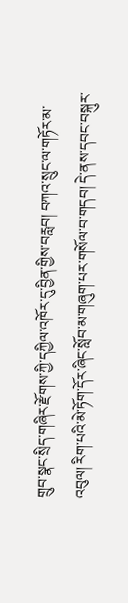གྲུབ་སྣང་སྲིད་གཞིར་རྫོགས་ཀྱི་དཀྱིལ་འཁོར་དུ་བྱིན་གྱིས་བརླབ། བཀའ་སྲུང་ལ་གཏོར་མ་འབུལ། རིག་པའི་མེ་ཏོག་དོར་ཞིང་སློབ་མ་གཞུག་པར་གསོལ་བ་གདབ། དེ་ནས་དབང་བསྐུར་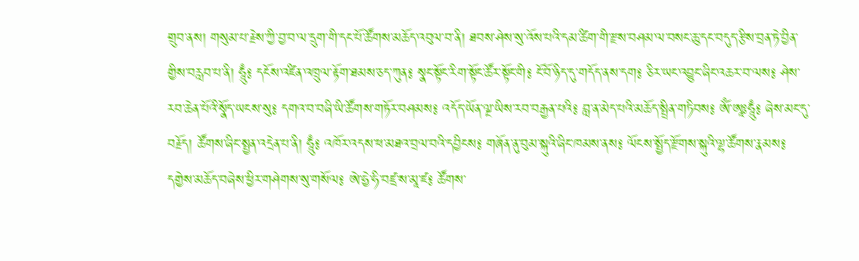གྲུབ་ནས། གསུམ་པ་རྗེས་ཀྱི་བྱ་བ་ལ་དྲུག་གི་དང་པོ་ཚོགས་མཆོད་འབུལ་བ་ནི། ཐབས་ཤེས་སུ་འོས་པའི་དམ་ཚིག་གི་རྫས་བཤམ་ལ་བསང་ཆུ་དང་བདུད་རྩིས་བྲན་ཏེ་བྱིན་གྱིས་བརླབ་པ་ནི། ཧཱུྃ༔ དངོས་འཛིན་འཁྲུལ་རྟོག་ཐམས་ཅད་ཀུན༔ སྣང་སྟོང་རིག་སྟོང་ཚོར་སྟོང་གི༔ ངོ་བོ་ཉིད་དུ་གདོད་ནས་དག༔ ཅིར་ཡང་འབྱུང་ཞིང་འཆར་བ་ལས༔ ཤེས་རབ་ཆེན་པོའི་སྣོད་ཡངས་སུ༔ དགའ་བ་བཞི་ཡི་ཚོགས་གཏོར་བཤམས༔ འདོད་ཡོན་ལྔ་ཡིས་རབ་བརྒྱན་པའི༔ བླ་ན་མེད་པའི་མཆོད་སྤྲིན་གཏིབས༔ ཨོཾ་ཨཱཿཧཱུྃ༔ ཞེས་མང་དུ་བརྗོད། ཚོགས་ཞིང་སྤྱན་འདྲེན་པ་ནི། ཧཱུྃ༔ འཁོར་འདས་ཕ་མཐའ་བྲལ་བའི་དབྱིངས༔ གཞོན་ནུ་བུམ་སྐུའི་ཞིང་ཁམས་ནས༔ ལོངས་སྤྱོད་རྫོགས་སྐུའི་ལྷ་ཚོགས་རྣམས༔ དགྱེས་མཆོད་བཞེས་ཕྱིར་གཤེགས་སུ་གསོལ༔ ཨེ་ཧྱེ་ཧི་བཛྲ་ས་མཱ་ཛ༔ ཚོགས་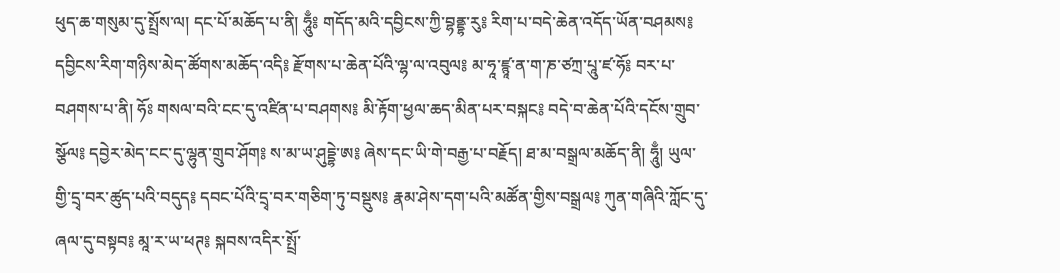ཕུད་ཆ་གསུམ་དུ་སྤྲོས་ལ། དང་པོ་མཆོད་པ་ནི། ཧཱུྃ༔ གདོད་མའི་དབྱིངས་ཀྱི་བྷནྡྷ་རུ༔ རིག་པ་བདེ་ཆེན་འདོད་ཡོན་བཤམས༔ དབྱིངས་རིག་གཉིས་མེད་ཚོགས་མཆོད་འདི༔ རྫོགས་པ་ཆེན་པོའི་ལྷ་ལ་འབུལ༔ མ་ཧཱ་ཛྙཱ་ན་ག་ཎ་ཙཀྲ་པཱུ་ཛ་ཧོ༔ བར་པ་བཤགས་པ་ནི། ཧོཿ གསལ་བའི་ངང་དུ་འཛིན་པ་བཤགས༔ མི་རྟོག་ཕྱལ་ཆད་མིན་པར་བསྐང༔ བདེ་བ་ཆེན་པོའི་དངོས་གྲུབ་སྩོལ༔ དབྱེར་མེད་ངང་དུ་ལྷུན་གྲུབ་ཤོག༔ ས་མ་ཡ་ཤུདྡྷེ་ཨ༔ ཞེས་དང་ཡི་གེ་བརྒྱ་པ་བརྗོད། ཐ་མ་བསྒྲལ་མཆོད་ནི། ཧཱུྃ། ཡུལ་གྱི་དྲྭ་བར་ཚུད་པའི་བདུད༔ དབང་པོའི་དྲྭ་བར་གཅིག་ཏུ་བསྡུས༔ རྣམ་ཤེས་དག་པའི་མཚོན་གྱིས་བསྒྲལ༔ ཀུན་གཞིའི་ཀློང་དུ་ཞལ་དུ་བསྟབ༔ མཱ་ར་ཡ་ཕཊ༔ སྐབས་འདིར་སྤྲོ་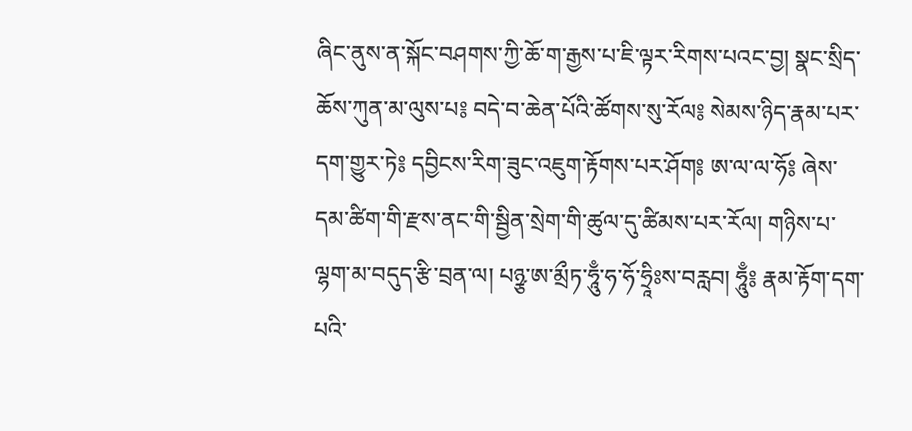ཞིང་ནུས་ན་སྐོང་བཤགས་ཀྱི་ཆོ་ག་རྒྱས་པ་ཇི་ལྟར་རིགས་པའང་བྱ། སྣང་སྲིད་ཆོས་ཀུན་མ་ལུས་པ༔ བདེ་བ་ཆེན་པོའི་ཚོགས་སུ་རོལ༔ སེམས་ཉིད་རྣམ་པར་དག་གྱུར་ཏེ༔ དབྱིངས་རིག་ཟུང་འཇུག་རྟོགས་པར་ཤོག༔ ཨ་ལ་ལ་ཧོ༔ ཞེས་དམ་ཚིག་གི་རྫས་ནང་གི་སྦྱིན་སྲེག་གི་ཚུལ་དུ་ཚིམས་པར་རོལ། གཉིས་པ་ལྷག་མ་བདུད་རྩི་བྲན་ལ། པཉྩ་ཨ་མྲྀཏ་ཧཱུྃ་ཧ་ཧོ་ཧྲཱིཿས་བརླབ། ཧཱུྃ༔ རྣམ་རྟོག་དག་པའི་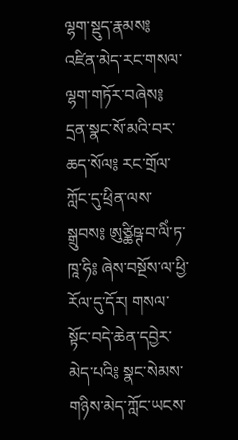ལྷག་སྡུད་རྣམས༔ འཛིན་མེད་རང་གསལ་ལྷག་གཏོར་བཞེས༔ དྲན་སྣང་སོ་མའི་བར་ཆད་སོལ༔ རང་གྲོལ་ཀློང་དུ་ཕྲིན་ལས་སྒྲུབས༔ ཨུཙྪིཥྚ་བ་ལིཾ་ཏ་ཁཱ་ཧི༔ ཞེས་བསྔོས་ལ་ཕྱི་རོལ་དུ་དོར། གསལ་སྟོང་བདེ་ཆེན་དབྱེར་མེད་པའི༔ སྣང་སེམས་གཉིས་མེད་ཀློང་ཡངས་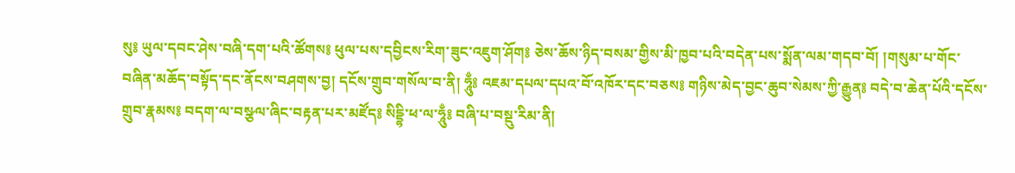སུ༔ ཡུལ་དབང་ཤེས་བཞི་དག་པའི་ཚོགས༔ ཕུལ་པས་དབྱིངས་རིག་ཟུང་འཇུག་ཤོག༔ ཅེས་ཆོས་ཉིད་བསམ་གྱིས་མི་ཁྱབ་པའི་བདེན་པས་སྨོན་ལམ་གདབ་བོ། །གསུམ་པ་གོང་བཞིན་མཆོད་བསྟོད་དང་ནོངས་བཤགས་བྱ། དངོས་གྲུབ་གསོལ་བ་ནི། ཧཱུྃ༔ འཇམ་དཔལ་དཔའ་བོ་འཁོར་དང་བཅས༔ གཉིས་མེད་བྱང་ཆུབ་སེམས་ཀྱི་རྒྱུན༔ བདེ་བ་ཆེན་པོའི་དངོས་གྲུབ་རྣམས༔ བདག་ལ་བསྩལ་ཞིང་བརྟན་པར་མཛོད༔ སིདྡྷི་ཕ་ལ་ཧཱུྃ༔ བཞི་པ་བསྡུ་རིམ་ནི།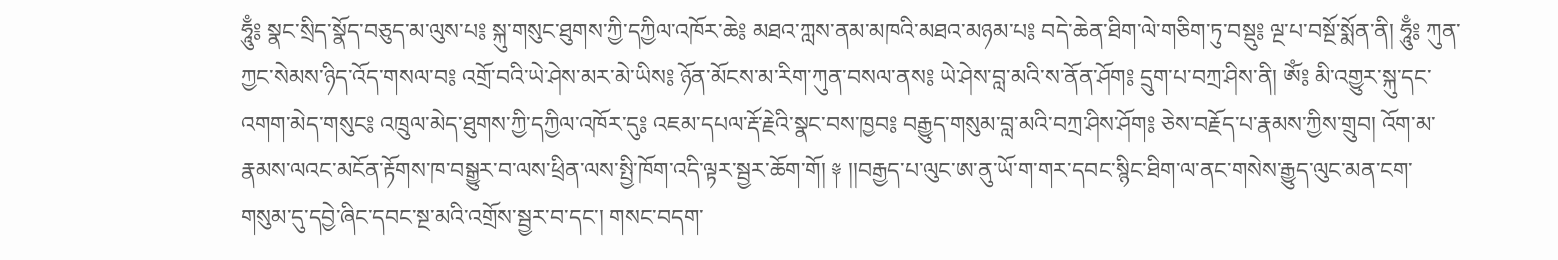ཧཱུྃ༔ སྣང་སྲིད་སྣོད་བཅུད་མ་ལུས་པ༔ སྐུ་གསུང་ཐུགས་ཀྱི་དཀྱིལ་འཁོར་ཆེ༔ མཐའ་ཀླས་ནམ་མཁའི་མཐའ་མཉམ་པ༔ བདེ་ཆེན་ཐིག་ལེ་གཅིག་ཏུ་བསྡུ༔ ལྔ་པ་བསྔོ་སྨོན་ནི། ཧཱུྃ༔ ཀུན་ཀྱང་སེམས་ཉིད་འོད་གསལ་བ༔ འགྲོ་བའི་ཡེ་ཤེས་མར་མེ་ཡིས༔ ཉོན་མོངས་མ་རིག་ཀུན་བསལ་ནས༔ ཡེ་ཤེས་བླ་མའི་ས་ནོན་ཤོག༔ དྲུག་པ་བཀྲ་ཤིས་ནི། ཨོཾ༔ མི་འགྱུར་སྐུ་དང་འགག་མེད་གསུང༔ འཁྲུལ་མེད་ཐུགས་ཀྱི་དཀྱིལ་འཁོར་དུ༔ འཇམ་དཔལ་རྡོ་རྗེའི་སྣང་བས་ཁྱབ༔ བརྒྱུད་གསུམ་བླ་མའི་བཀྲ་ཤིས་ཤོག༔ ཅེས་བརྗོད་པ་རྣམས་ཀྱིས་གྲུབ། འོག་མ་རྣམས་ལའང་མངོན་རྟོགས་ཁ་བསྒྱུར་བ་ལས་ཕྲིན་ལས་སྤྱི་ཁོག་འདི་ལྟར་སྦྱར་ཆོག་གོ། ༈ །།བརྒྱད་པ་ལུང་ཨ་ནུ་ཡོ་ག་གར་དབང་སྙིང་ཐིག་ལ་ནང་གསེས་རྒྱུད་ལུང་མན་ངག་གསུམ་དུ་དབྱེ་ཞིང་དབང་སྔ་མའི་འགྲོས་སྦྱར་བ་དང་། གསང་བདག་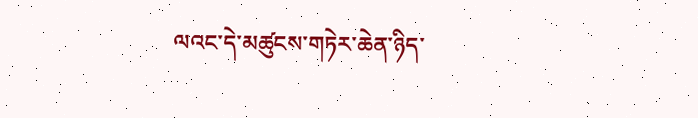ལའང་དེ་མཚུངས་གཏེར་ཆེན་ཉིད་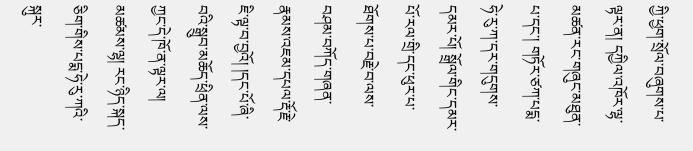ཀྱི་ཕྱག་སྲོལ་བཞུགས་པ་ལྟར་ན། དཀྱིལ་འཁོར་ལྷ་མཚན་རང་གཞུང་མཐུན་པ་དང་། གཏོར་ཙཀ་པདྨ་ཧེ་རུ་ཀ་དར་གདུགས་དམར་པོ། སྒྲོལ་གིང་དམར་པོ་རལ་གྲི་དང་ཕུར་པ་ཐོགས་པ་བརྗེ་བ་ལས་བཤམ་བཀོད་གཞན་རྣམས་འཇམ་དཔལ་རྡོ་རྗེ་ཇི་ལྟ་བ་བྱའོ། །དང་པོ་ཞི་བའི་སྒྲུབ་མཆོད་ཕྲིན་ལས་ཀྱང་དེ་ཁོ་ན་ལྟར་ལ། མཚམས་ལྷ། རང་ཉིད་སྐད་ཅིག་གིས་པདྨ་ཧེ་རུ་ཀའི་སྐུར་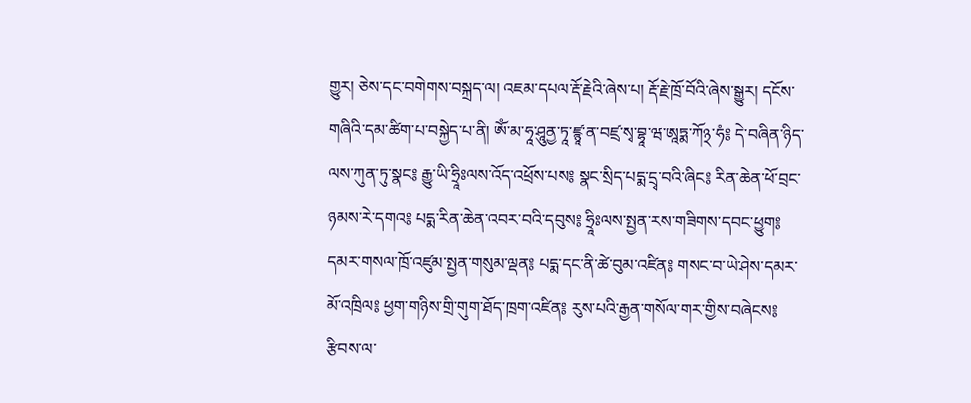གྱུར། ཅེས་དང་བགེགས་བསྐྲད་ལ། འཇམ་དཔལ་རྡོ་རྗེའི་ཞེས་པ། རྡོ་རྗེ་ཁྲོ་བོའི་ཞེས་སྒྱུར། དངོས་གཞིའི་དམ་ཚིག་པ་བསྐྱེད་པ་ནི། ཨོཾ་མ་ཧཱ་ཤཱུནྱ་ཏཱ་ཛྙཱ་ན་བཛྲ་སྭ་བྷཱ་ཝ་ཨཱཏྨ་ཀོ྅་ཧཾ༔ དེ་བཞིན་ཉིད་ལས་ཀུན་ཏུ་སྣང༔ རྒྱུ་ཡི་ཧྲཱིཿལས་འོད་འཕྲོས་པས༔ སྣང་སྲིད་པདྨ་དྲྭ་བའི་ཞིང༔ རིན་ཆེན་ཕོ་བྲང་ཉམས་རེ་དགའ༔ པདྨ་རིན་ཆེན་འབར་བའི་དབུས༔ ཧྲཱིཿལས་སྤྱན་རས་གཟིགས་དབང་ཕྱུག༔ དམར་གསལ་ཁྲོ་འཛུམ་སྤྱན་གསུམ་ལྡན༔ པདྨ་དང་ནི་ཚེ་བུམ་འཛིན༔ གསང་བ་ཡེ་ཤེས་དམར་མོ་འཁྲིལ༔ ཕྱག་གཉིས་གྲི་གུག་ཐོད་ཁྲག་འཛིན༔ རུས་པའི་རྒྱན་གསོལ་གར་གྱིས་བཞེངས༔ རྩིབས་ལ་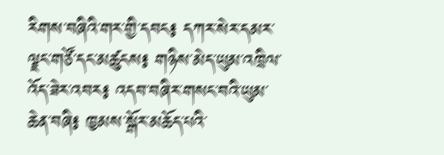རིགས་བཞིའི་གར་གྱི་དབང༔ དཀར་སེར་དམར་ལྗང་གཙོ་དང་མཚུངས༔ གཉིས་མེད་ཡུམ་འཁྲིལ་འོད་ཟེར་འབར༔ འདབ་བཞིར་གསང་བའི་ཡུམ་ཆེན་བཞི༔ ཁྱམས་སྒོར་མཆོད་པའི་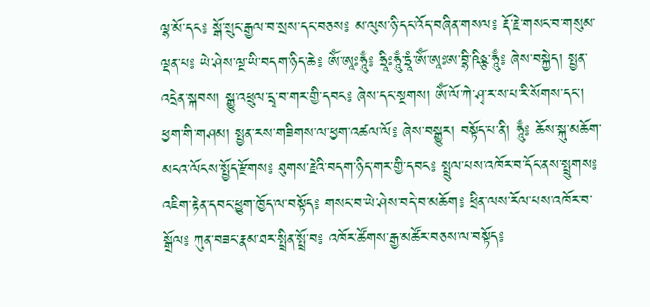ལྷ་མོ་དང༔ སྒོ་སྲུང་རྒྱལ་བ་སྲས་དང་བཅས༔ མ་ལུས་ཉི་དང་འོད་བཞིན་གསལ༔ རྡོ་རྗེ་གསང་བ་གསུམ་ལྡན་པ༔ ཡེ་ཤེས་ལྔ་ཡི་བདག་ཉིད་ཆེ༔ ཨོཾ་ཨཱཿཧཱུྃ༔ ཧྲཱིཿཧཱུྃ་ཏྲཱཾ་ཨོཾ་ཨཱཿཨ་བྷི་ཥིཉྩ་ཧཱུྃ༔ ཞེས་བསྐྱེད། སྤྱན་འདྲེན་སྐབས། སྒྱུ་འཕྲུལ་དྲྭ་བ་གར་གྱི་དབང༔ ཞེས་དང་སྔགས། ཨོཾ་ལོ་ཀེ་ཤྭ་ར་ས་པ་རི་སོགས་དང་། ཕྱག་གི་གཤམ། སྤྱན་རས་གཟིགས་ལ་ཕྱག་འཚལ་ལོ༔ ཞེས་བསྒྱུར། བསྟོད་པ་ནི། ཧཱུྃ༔ ཆོས་སྐུ་མཆོག་མངའ་ལོངས་སྤྱོད་རྫོགས༔ ཐུགས་རྗེའི་བདག་ཉིད་གར་གྱི་དབང༔ སྤྲུལ་པས་འཁོར་བ་དོང་ནས་སྤྲུགས༔ འཇིག་རྟེན་དབང་ཕྱུག་ཁྱོད་ལ་བསྟོད༔ གསང་བ་ཡེ་ཤེས་བདེ་བ་མཆོག༔ ཕྲིན་ལས་རོལ་པས་འཁོར་བ་སྒྲོལ༔ ཀུན་བཟང་རྣམ་ཐར་སྤྲིན་སྤྲོ་བ༔ འཁོར་ཚོགས་རྒྱ་མཚོར་བཅས་ལ་བསྟོད༔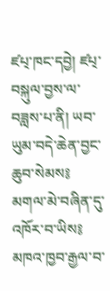ཛཔ྄་ཁང་དབྱེ། ཛཔ྄་བསྐུལ་བྱས་ལ་བཟླས་པ་ནི། ཡབ་ཡུམ་བདེ་ཆེན་བྱང་ཆུབ་སེམས༔ མགལ་མེ་བཞིན་དུ་འཁོར་བ་ཡིས༔ མཁའ་ཁྱབ་རྒྱལ་བ་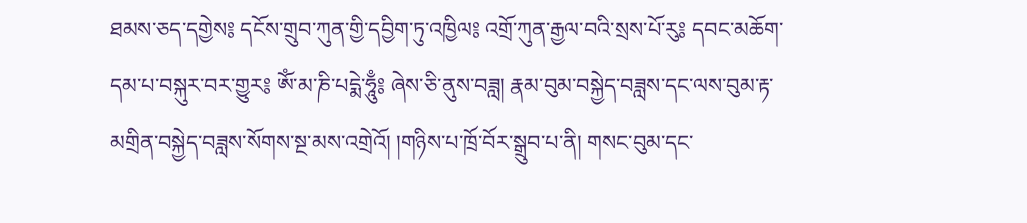ཐམས་ཅད་དགྱེས༔ དངོས་གྲུབ་ཀུན་གྱི་དབྱིག་ཏུ་འཁྱིལ༔ འགྲོ་ཀུན་རྒྱལ་བའི་སྲས་པོ་རུ༔ དབང་མཆོག་དམ་པ་བསྐུར་བར་གྱུར༔ ཨོཾ་མ་ཎི་པདྨེ་ཧཱུྃ༔ ཞེས་ཅི་ནུས་བཟླ། རྣམ་བུམ་བསྐྱེད་བཟླས་དང་ལས་བུམ་རྟ་མགྲིན་བསྐྱེད་བཟླས་སོགས་སྔ་མས་འགྲེའོ། །གཉིས་པ་ཁྲོ་བོར་སྒྲུབ་པ་ནི། གསང་བུམ་དང་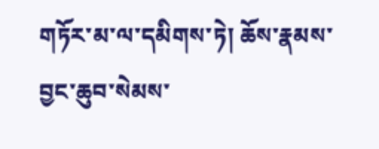གཏོར་མ་ལ་དམིགས་ཏེ། ཆོས་རྣམས་བྱང་ཆུབ་སེམས་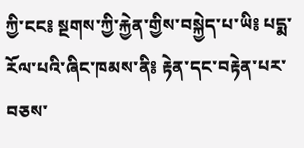ཀྱི་ངང༔ སྔགས་ཀྱི་རྐྱེན་གྱིས་བསྐྱེད་པ་ཡི༔ པདྨ་རོལ་པའི་ཞིང་ཁམས་ནི༔ རྟེན་དང་བརྟེན་པར་བཅས་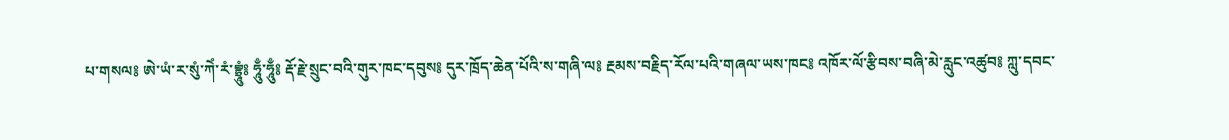པ་གསལ༔ ཨེ་ཡཾ་ར་སུཾ་ཀེཾ་རཾ་བྷྲཱུཾ༔ ཧཱུྃ་ཧཱུྃ༔ རྡོ་རྗེ་སྲུང་བའི་གུར་ཁང་དབུས༔ དུར་ཁྲོད་ཆེན་པོའི་ས་གཞི་ལ༔ རྔམས་བརྗིད་རོལ་པའི་གཞལ་ཡས་ཁང༔ འཁོར་ལོ་རྩིབས་བཞི་མེ་རླུང་འཚུབ༔ ཀླུ་དབང་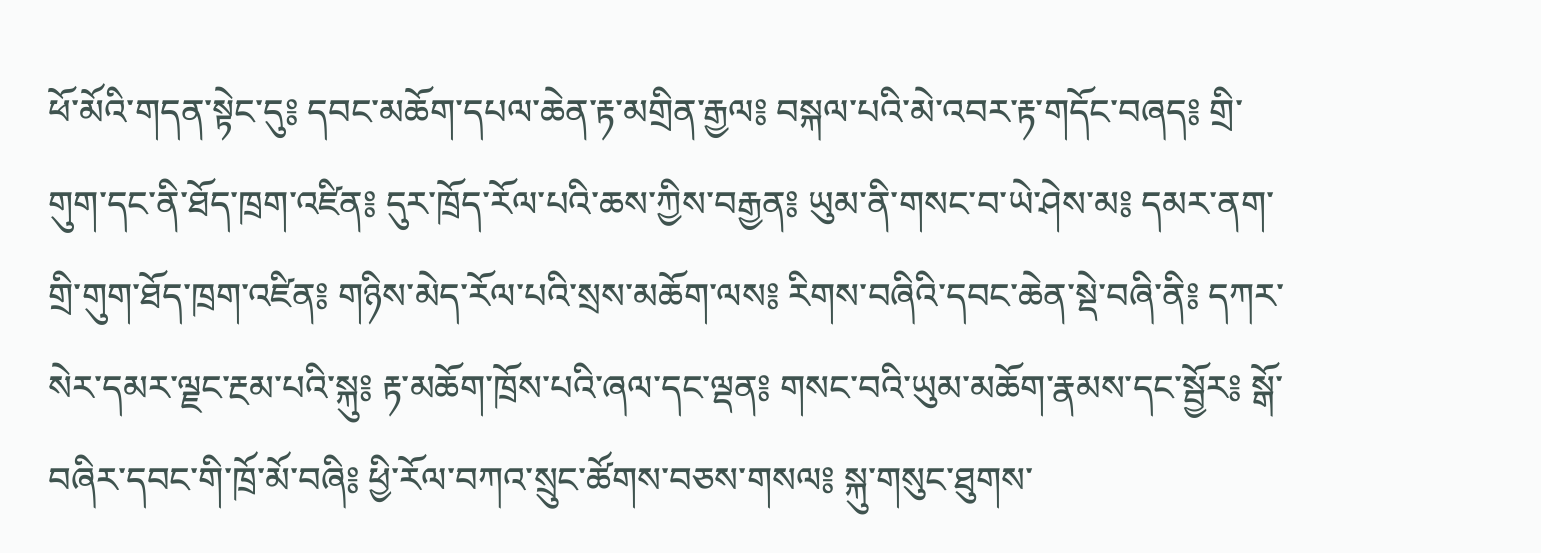ཕོ་མོའི་གདན་སྟེང་དུ༔ དབང་མཆོག་དཔལ་ཆེན་རྟ་མགྲིན་རྒྱལ༔ བསྐལ་པའི་མེ་འབར་རྟ་གདོང་བཞད༔ གྲི་གུག་དང་ནི་ཐོད་ཁྲག་འཛིན༔ དུར་ཁྲོད་རོལ་པའི་ཆས་ཀྱིས་བརྒྱན༔ ཡུམ་ནི་གསང་བ་ཡེ་ཤེས་མ༔ དམར་ནག་གྲི་གུག་ཐོད་ཁྲག་འཛིན༔ གཉིས་མེད་རོལ་པའི་སྲས་མཆོག་ལས༔ རིགས་བཞིའི་དབང་ཆེན་སྡེ་བཞི་ནི༔ དཀར་སེར་དམར་ལྗང་རྔམ་པའི་སྐུ༔ རྟ་མཆོག་ཁྲོས་པའི་ཞལ་དང་ལྡན༔ གསང་བའི་ཡུམ་མཆོག་རྣམས་དང་སྦྱོར༔ སྒོ་བཞིར་དབང་གི་ཁྲོ་མོ་བཞི༔ ཕྱི་རོལ་བཀའ་སྲུང་ཚོགས་བཅས་གསལ༔ སྐུ་གསུང་ཐུགས་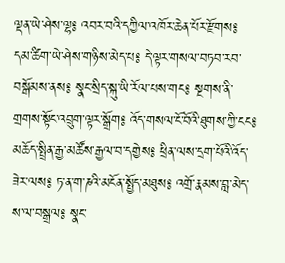ལྡན་ཡེ་ཤེས་ལྷ༔ འབར་བའི་དཀྱིལ་འཁོར་ཆེན་པོར་རྫོགས༔ དམ་ཚིག་ཡེ་ཤེས་གཉིས་མེད་པ༔ དེ་ལྟར་གསལ་བཏབ་རབ་བསྒོམས་ནས༔ སྣང་སྲིད་སྐུ་ཡི་རོལ་པས་གང༔ སྔགས་ནི་གྲགས་སྟོང་འབྲུག་ལྟར་སྒྲོག༔ འོད་གསལ་ངོ་བོའི་ཐུགས་ཀྱི་ངང༔ མཆོད་སྤྲིན་རྒྱ་མཚོས་རྒྱལ་བ་དགྱེས༔ ཕྲིན་ལས་དྲག་པོའི་འོད་ཟེར་ལས༔ ཏ་ན་ག་ཎའི་མངོན་སྤྱོད་མཐུས༔ འགྲོ་རྣམས་བླ་མེད་ས་ལ་བསྒྲལ༔ སྣང་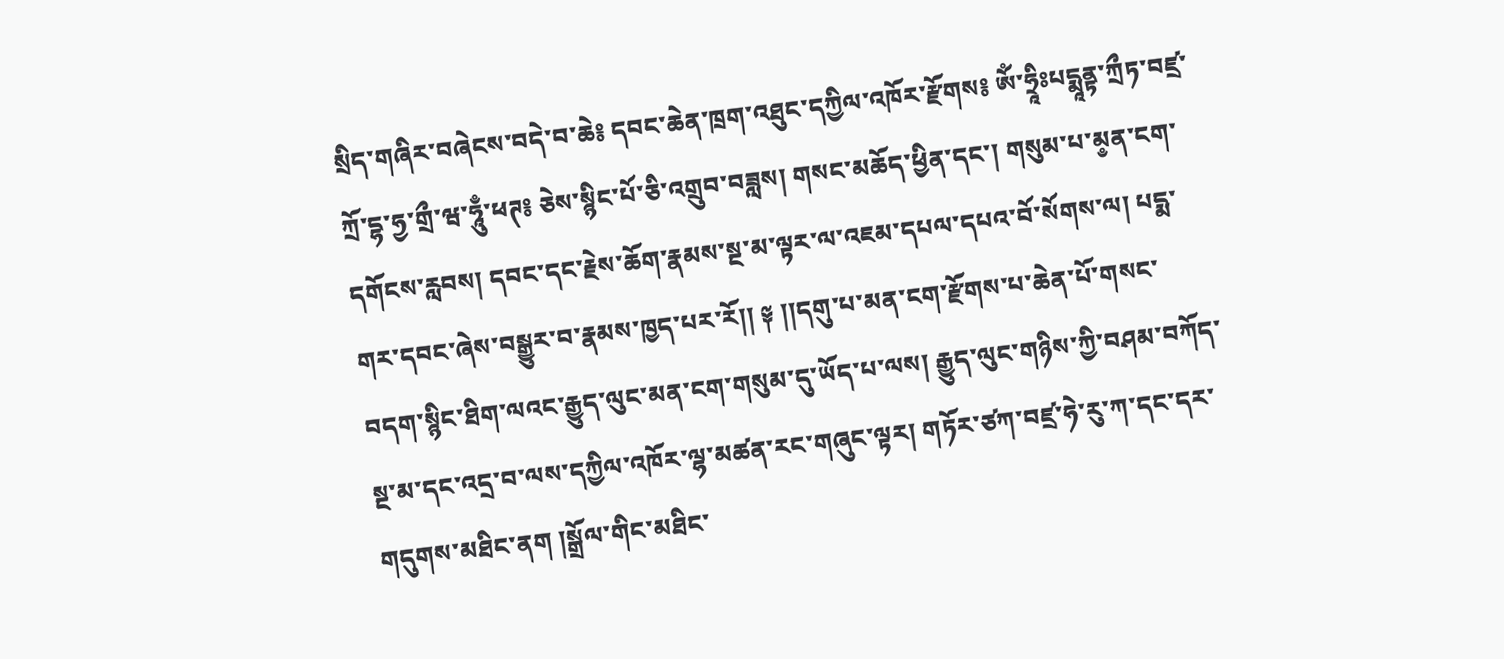སྲིད་གཞིར་བཞེངས་བདེ་བ་ཆེ༔ དབང་ཆེན་ཁྲག་འཐུང་དཀྱིལ་འཁོར་རྫོགས༔ ཨོཾ་ཧྲཱིཿཔདྨཱནྟ་ཀྲྀཏ་བཛྲ་ཀྲོ་དྷ་ཧྱ་གྲྀ་ཝ་ཧཱུྃ་ཕཊ༔ ཅེས་སྙིང་པོ་ཅི་འགྲུབ་བཟླས། གསང་མཆོད་ཕྱིན་དང་། གསུམ་པ་མ༵ན་ངག་དགོངས་རླབས། དབང་དང་རྗེས་ཆོག་རྣམས་སྔ་མ་ལྟར་ལ་འཇམ་དཔལ་དཔའ་བོ་སོགས་ལ། པདྨ་གར་དབང་ཞེས་བསྒྱུར་བ་རྣམས་ཁྱད་པར་རོ།། ༈ །།དགུ་པ་མན་ངག་རྫོགས་པ་ཆེན་པོ་གསང་བདག་སྙིང་ཐིག་ལའང་རྒྱུད་ལུང་མན་ངག་གསུམ་དུ་ཡོད་པ་ལས། རྒྱུད་ལུང་གཉིས་ཀྱི་བཤམ་བཀོད་སྔ་མ་དང་འདྲ་བ་ལས་དཀྱིལ་འཁོར་ལྷ་མཚན་རང་གཞུང་ལྟར། གཏོར་ཙཀ་བཛྲ་ཧེ་རུ་ཀ་དང་དར་གདུགས་མཐིང་ནག །སྒྲོལ་གིང་མཐིང་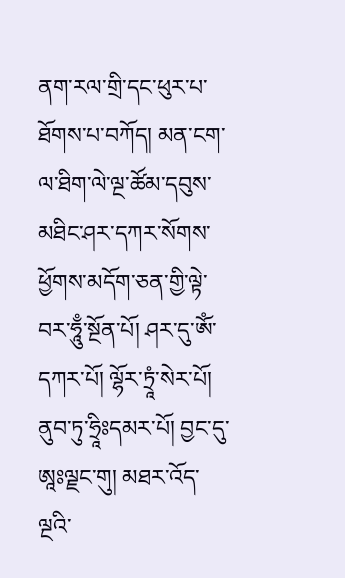ནག་རལ་གྲི་དང་ཕུར་པ་ཐོགས་པ་བཀོད། མན་ངག་ལ་ཐིག་ལེ་ལྔ་ཚོམ་དབུས་མཐིང་ཤར་དཀར་སོགས་ཕྱོགས་མདོག་ཅན་གྱི་ལྟེ་བར་ཧཱུྃ་སྔོན་པོ། ཤར་དུ་ཨོཾ་དཀར་པོ། ལྷོར་ཏྲཱཾ་སེར་པོ། ནུབ་ཏུ་ཧྲཱིཿདམར་པོ། བྱང་དུ་ཨཱཿལྗང་གུ། མཐར་འོད་ལྔའི་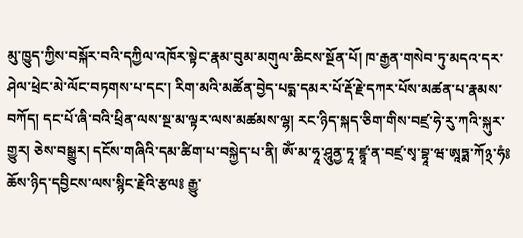མུ་ཁྱུད་ཀྱིས་བསྐོར་བའི་དཀྱིལ་འཁོར་སྟེང་རྣམ་བུམ་མགུལ་ཆིངས་སྔོན་པོ། ཁ་རྒྱན་གསེབ་ཏུ་མདའ་དར་ཤེལ་ཕྲེང་མེ་ལོང་བཏགས་པ་དང་། རིག་མའི་མཚོན་བྱེད་པདྨ་དམར་པོ་རྡོ་རྗེ་དཀར་པོས་མཚན་པ་རྣམས་བཀོད། དང་པོ་ཞི་བའི་ཕྲིན་ལས་སྔ་མ་ལྟར་ལས་མཚམས་ལྷ། རང་ཉིད་སྐད་ཅིག་གིས་བཛྲ་ཧེ་རུ་ཀའི་སྐུར་གྱུར། ཅེས་བསྒྱུར། དངོས་གཞིའི་དམ་ཚིག་པ་བསྐྱེད་པ་ནི། ཨོཾ་མ་ཧཱ་ཤཱུནྱ་ཏཱ་ཛྙཱ་ན་བཛྲ་སྭ་བྷཱ་ཝ་ཨཱཏྨ་ཀོ྅་ཧཾ༔ ཆོས་ཉིད་དབྱིངས་ལས་སྙིང་རྗེའི་རྩལ༔ རྒྱུ་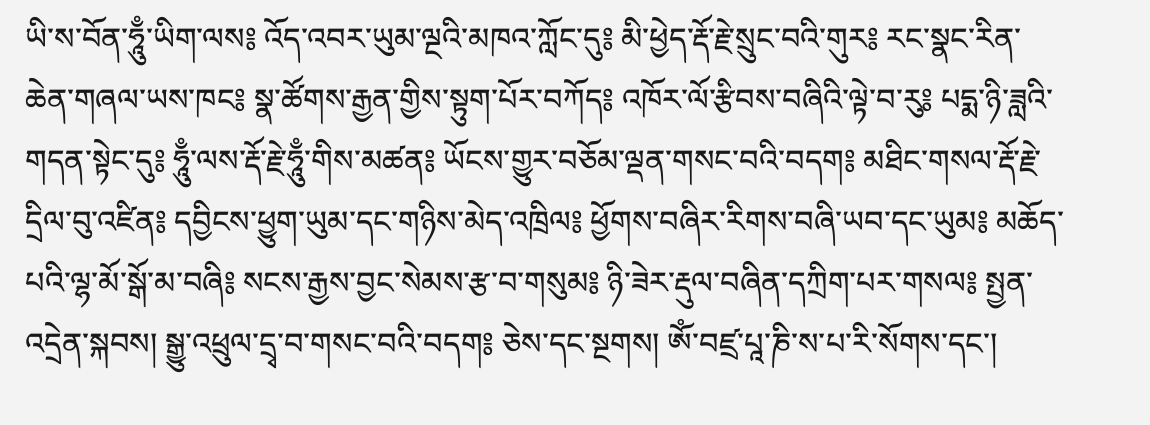ཡི་ས་བོན་ཧཱུྃ་ཡིག་ལས༔ འོད་འབར་ཡུམ་ལྔའི་མཁའ་ཀློང་དུ༔ མི་ཕྱེད་རྡོ་རྗེ་སྲུང་བའི་གུར༔ རང་སྣང་རིན་ཆེན་གཞལ་ཡས་ཁང༔ སྣ་ཚོགས་རྒྱན་གྱིས་སྟུག་པོར་བཀོད༔ འཁོར་ལོ་རྩིབས་བཞིའི་ལྟེ་བ་རུ༔ པདྨ་ཉི་ཟླའི་གདན་སྟེང་དུ༔ ཧཱུྃ་ལས་རྡོ་རྗེ་ཧཱུྃ་གིས་མཚན༔ ཡོངས་གྱུར་བཅོམ་ལྡན་གསང་བའི་བདག༔ མཐིང་གསལ་རྡོ་རྗེ་དྲིལ་བུ་འཛིན༔ དབྱིངས་ཕྱུག་ཡུམ་དང་གཉིས་མེད་འཁྲིལ༔ ཕྱོགས་བཞིར་རིགས་བཞི་ཡབ་དང་ཡུམ༔ མཆོད་པའི་ལྷ་མོ་སྒོ་མ་བཞི༔ སངས་རྒྱས་བྱང་སེམས་རྩ་བ་གསུམ༔ ཉི་ཟེར་རྡུལ་བཞིན་དཀྲིག་པར་གསལ༔ སྤྱན་འདྲེན་སྐབས། སྒྱུ་འཕྲུལ་དྲྭ་བ་གསང་བའི་བདག༔ ཅེས་དང་སྔགས། ཨོཾ་བཛྲ་པཱ་ཎི་ས་པ་རི་སོགས་དང་།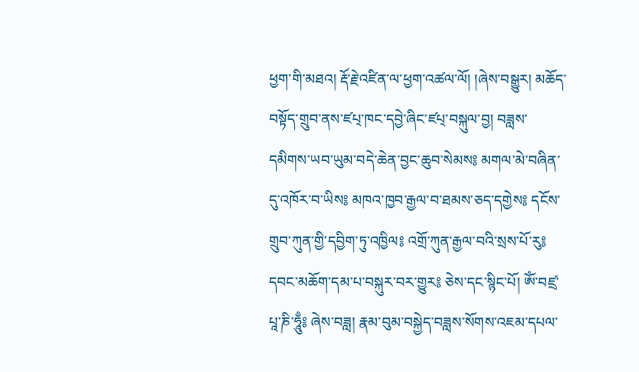ཕྱག་གི་མཐའ། རྡོ་རྗེ་འཛིན་ལ་ཕྱག་འཚལ་ལོ། །ཞེས་བསྒྱུར། མཆོད་བསྟོད་གྲུབ་ནས་ཛཔ྄་ཁང་དབྱེ་ཞིང་ཛཔ྄་བསྐུལ་བྱ། བཟླས་དམིགས་ཡབ་ཡུམ་བདེ་ཆེན་བྱང་ཆུབ་སེམས༔ མགལ་མེ་བཞིན་དུ་འཁོར་བ་ཡིས༔ མཁའ་ཁྱབ་རྒྱལ་བ་ཐམས་ཅད་དགྱེས༔ དངོས་གྲུབ་ཀུན་གྱི་དབྱིག་ཏུ་འཁྱིལ༔ འགྲོ་ཀུན་རྒྱལ་བའི་སྲས་པོ་རུ༔ དབང་མཆོག་དམ་པ་བསྐུར་བར་གྱུར༔ ཅེས་དང་སྙིང་པོ། ཨོཾ་བཛྲ་པཱ་ཎི་ཧཱུྃ༔ ཞེས་བཟླ། རྣམ་བུམ་བསྐྱེད་བཟླས་སོགས་འཇམ་དཔལ་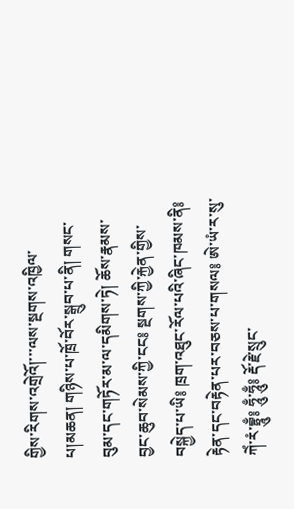གྱིས་རིགས་འགྲེའོ།་་་ལས་སྔགས་འཁྱིལ་པ།མཆན། གཉིས་པ་ཁྲོ་བོར་སྒྲུབ་པ་ནི། གསང་བུམ་དང་གཏོར་མ་ལ་དམིགས་ཏེ། ཆོས་རྣམས་བྱང་ཆུབ་སེམས་ཀྱི་ངང༔ སྔགས་ཀྱི་རྐྱེན་གྱིས་བསྐྱེད་པ་ཡི༔ ཁྲག་འཐུང་རོལ་པའི་ཞིང་ཁམས་ནི༔ རྟེན་དང་བརྟེན་པར་བཅས་པ་གསལ༔ ཨེ་ཡཾ་ར་སུ་ཀེཾ་རཾ་བྷྲཱུྃ༔ ཧཱུྃ་ཧཱུྃ༔ རྡོ་རྗེ་སྲུང་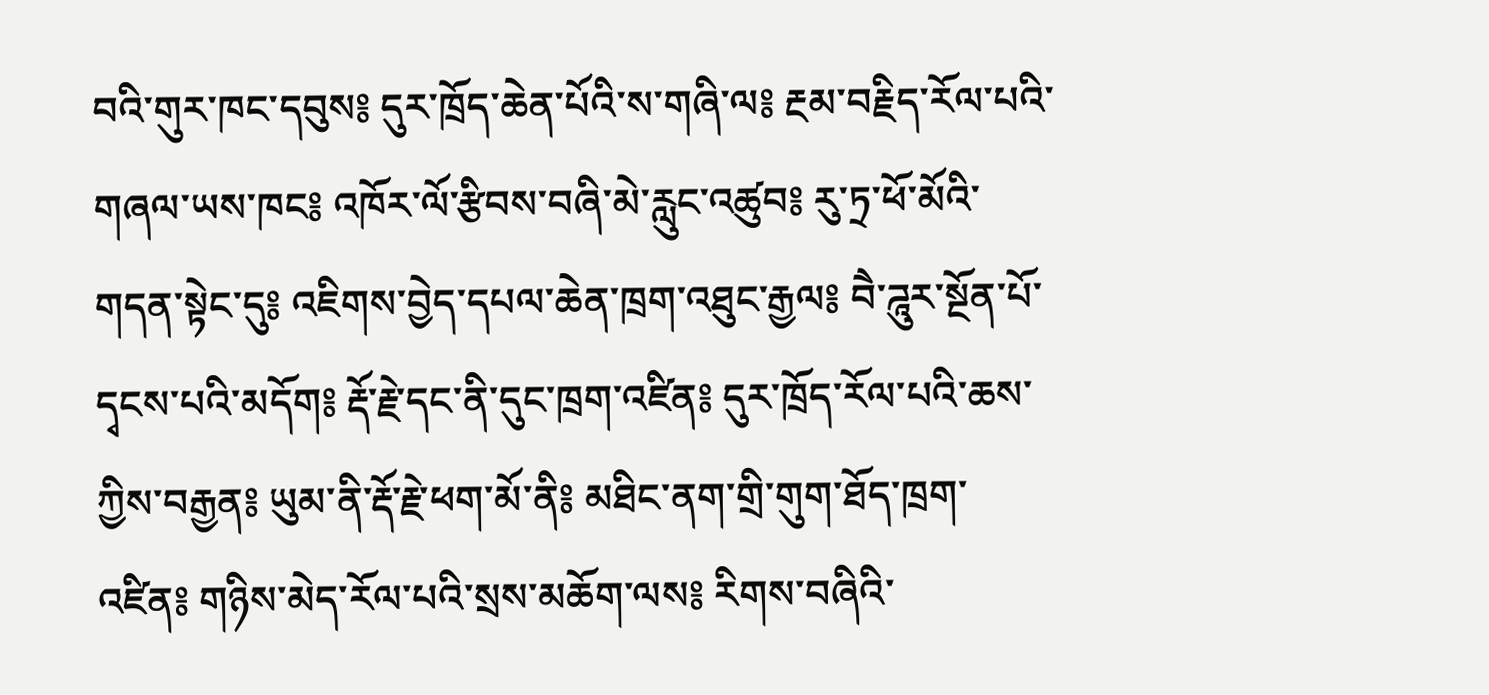བའི་གུར་ཁང་དབུས༔ དུར་ཁྲོད་ཆེན་པོའི་ས་གཞི་ལ༔ རྔམ་བརྗིད་རོལ་པའི་གཞལ་ཡས་ཁང༔ འཁོར་ལོ་རྩིབས་བཞི་མེ་རླུང་འཚུབ༔ རུ་ཏྲ་ཕོ་མོའི་གདན་སྟེང་དུ༔ འཇིགས་བྱེད་དཔལ་ཆེན་ཁྲག་འཐུང་རྒྱལ༔ བཻ་ཌཱུར་སྔོན་པོ་དྭངས་པའི་མདོག༔ རྡོ་རྗེ་དང་ནི་དུང་ཁྲག་འཛིན༔ དུར་ཁྲོད་རོལ་པའི་ཆས་ཀྱིས་བརྒྱན༔ ཡུམ་ནི་རྡོ་རྗེ་ཕག་མོ་ནི༔ མཐིང་ནག་གྲི་གུག་ཐོད་ཁྲག་འཛིན༔ གཉིས་མེད་རོལ་པའི་སྲས་མཆོག་ལས༔ རིགས་བཞིའི་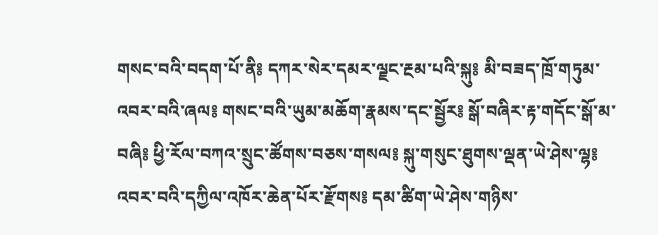གསང་བའི་བདག་པོ་ནི༔ དཀར་སེར་དམར་ལྗང་རྔམ་པའི་སྐུ༔ མི་བཟད་ཁྲོ་གཏུམ་འབར་བའི་ཞལ༔ གསང་བའི་ཡུམ་མཆོག་རྣམས་དང་སྦྱོར༔ སྒོ་བཞིར་རྟ་གདོང་སྒོ་མ་བཞི༔ ཕྱི་རོལ་བཀའ་སྲུང་ཚོགས་བཅས་གསལ༔ སྐུ་གསུང་ཐུགས་ལྡན་ཡེ་ཤེས་ལྷ༔ འབར་བའི་དཀྱིལ་འཁོར་ཆེན་པོར་རྫོགས༔ དམ་ཚིག་ཡེ་ཤེས་གཉིས་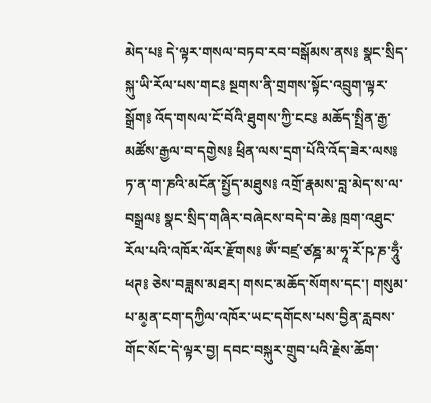མེད་པ༔ དེ་ལྟར་གསལ་བཏབ་རབ་བསྒོམས་ནས༔ སྣང་སྲིད་སྐུ་ཡི་རོལ་པས་གང༔ སྔགས་ནི་གྲགས་སྟོང་འབྲུག་ལྟར་སྒྲོག༔ འོད་གསལ་ངོ་བོའི་ཐུགས་ཀྱི་ངང༔ མཆོད་སྤྲིན་རྒྱ་མཚོས་རྒྱལ་བ་དགྱེས༔ ཕྲིན་ལས་དྲག་པོའི་འོད་ཟེར་ལས༔ ཏ་ན་ག་ཎའི་མངོན་སྤྱོད་མཐུས༔ འགྲོ་རྣམས་བླ་མེད་ས་ལ་བསྒྲལ༔ སྣང་སྲིད་གཞིར་བཞེངས་བདེ་བ་ཆེ༔ ཁྲག་འཐུང་རོལ་པའི་འཁོར་ལོར་རྫོགས༔ ཨོཾ་བཛྲ་ཙཎྜ་མ་ཧཱ་རོ་ཥ་ཎ་ཧཱུྃ་ཕཊ༔ ཅེས་བཟླས་མཐར། གསང་མཆོད་སོགས་དང་། གསུམ་པ་མ༵ན་ངག་དཀྱིལ་འཁོར་ཡང་དགོངས་པས་བྱིན་རླབས་གོང་སོང་དེ་ལྟར་བྱ། དབང་བསྐུར་གྲུབ་པའི་རྗེས་ཆོག་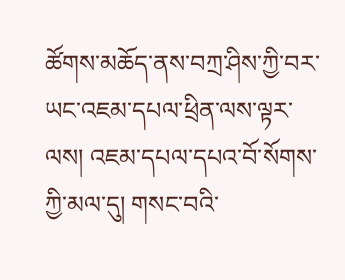ཚོགས་མཆོད་ནས་བཀྲ་ཤིས་ཀྱི་བར་ཡང་འཇམ་དཔལ་ཕྲིན་ལས་ལྟར་ལས། འཇམ་དཔལ་དཔའ་བོ་སོགས་ཀྱི་མལ་དུ། གསང་བའི་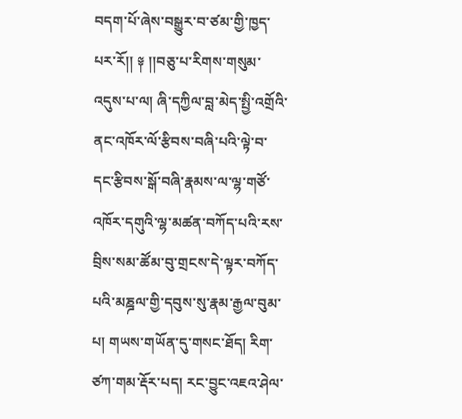བདག་པོ་ཞེས་བསྒྱུར་བ་ཙམ་གྱི་ཁྱད་པར་རོ།། ༈ །།བཅུ་པ་རིགས་གསུམ་འདུས་པ་ལ། ཞི་དཀྱིལ་བླ་མེད་སྤྱི་འགྲོའི་ནང་འཁོར་ལོ་རྩིབས་བཞི་པའི་ལྟེ་བ་དང་རྩིབས་སྒོ་བཞི་རྣམས་ལ་ལྷ་གཙོ་འཁོར་དགུའི་ལྷ་མཚན་བཀོད་པའི་རས་བྲིས་སམ་ཚོམ་བུ་གྲངས་དེ་ལྟར་བཀོད་པའི་མཎྜལ་གྱི་དབུས་སུ་རྣམ་རྒྱལ་བུམ་པ། གཡས་གཡོན་དུ་གསང་ཐོད། རིག་ཙཀ་གམ་རྡོར་པད། རང་བྱུང་འཇའ་ཤེལ་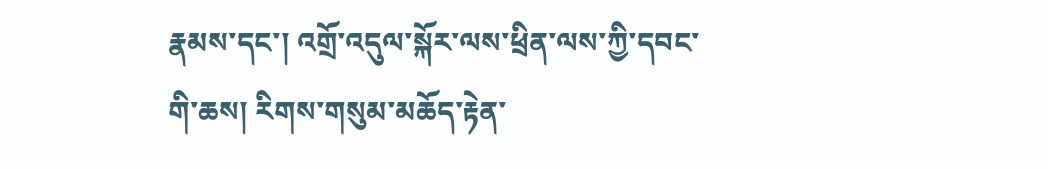རྣམས་དང་། འགྲོ་འདུལ་སྐོར་ལས་ཕྲིན་ལས་ཀྱི་དབང་གི་ཆས། རིགས་གསུམ་མཆོད་རྟེན་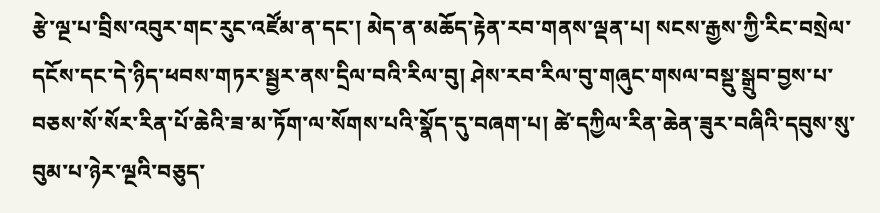རྩེ་ལྔ་པ་བྲིས་འབུར་གང་རུང་འཛོམ་ན་དང་། མེད་ན་མཆོད་རྟེན་རབ་གནས་ལྡན་པ། སངས་རྒྱས་ཀྱི་རིང་བསྲེལ་དངོས་དང་དེ་ཉིད་ཕབས་གཏར་སྦྱར་ནས་དྲིལ་བའི་རིལ་བུ། ཤེས་རབ་རིལ་བུ་གཞུང་གསལ་བསྡུ་སྒྲུབ་བྱས་པ་བཅས་སོ་སོར་རིན་པོ་ཆེའི་ཟ་མ་ཏོག་ལ་སོགས་པའི་སྣོད་དུ་བཞག་པ། ཚེ་དཀྱིལ་རིན་ཆེན་ཟུར་བཞིའི་དབུས་སུ་བུམ་པ་ཉེར་ལྔའི་བཅུད་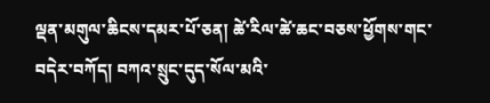ལྡན་མགུལ་ཆིངས་དམར་པོ་ཅན། ཚེ་རིལ་ཚེ་ཆང་བཅས་ཕྱོགས་གང་བདེར་བཀོད། བཀའ་སྲུང་དུད་སོལ་མའི་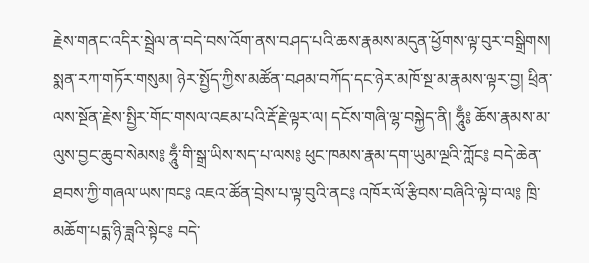རྗེས་གནང་འདིར་སྦྲེལ་ན་བདེ་བས་འོག་ནས་བཤད་པའི་ཆས་རྣམས་མདུན་ཕྱོགས་ལྟ་བུར་བསྒྲིགས། སྨན་རཀ་གཏོར་གསུམ། ཉེར་སྤྱོད་ཀྱིས་མཚོན་བཤམ་བཀོད་དང་ཉེར་མཁོ་སྔ་མ་རྣམས་ལྟར་བྱ། ཕྲིན་ལས་སྔོན་རྗེས་སྤྱིར་གོང་གསལ་འཇམ་པའི་རྡོ་རྗེ་ལྟར་ལ། དངོས་གཞི་ལྷ་བསྐྱེད་ནི། ཧཱུྃ༔ ཆོས་རྣམས་མ་ལུས་བྱང་ཆུབ་སེམས༔ ཧཱུྃ་གི་སྒྲ་ཡིས་སད་པ་ལས༔ ཕུང་ཁམས་རྣམ་དག་ཡུམ་ལྔའི་ཀློང༔ བདེ་ཆེན་ཐབས་ཀྱི་གཞལ་ཡས་ཁང༔ འཇའ་ཚོན་བྲེས་པ་ལྟ་བུའི་ནང༔ འཁོར་ལོ་རྩིབས་བཞིའི་ལྟེ་བ་ལ༔ ཁྲི་མཆོག་པདྨ་ཉི་ཟླའི་སྟེང༔ བདེ་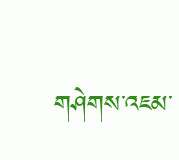གཤེགས་འཇམ་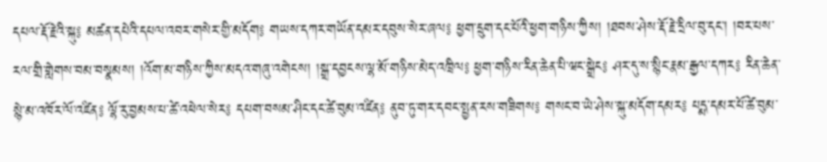དཔལ་རྡོ་རྗེའི་སྐུ༔ མཚན་དཔེའི་དཔལ་འབར་གསེར་གྱི་མདོག༔ གཡས་དཀར་གཡོན་དམར་དབུས་སེར་ཞལ༔ ཕྱག་དྲུག་དང་པོའི་ཕྱག་གཉིས་ཀྱིས། །ཐབས་ཤེས་རྡོ་རྗེ་དྲིལ་བུ་དང་། །བར་པས་རལ་གྲི་གླེགས་བམ་བསྣམས། །འོག་མ་གཉིས་ཀྱིས་མདའ་གཞུ་འགེངས། །སྒྲ་དབྱངས་ལྷ་མོ་གཉིས་མེད་འཁྲིལ༔ ཕྱག་གཉིས་རིན་ཆེན་པི་ཝང་སྒྲེང༔ ཤར་དུ་ས་སྙིང་རྣམ་རྒྱལ་དཀར༔ རིན་ཆེན་སྙེ་མ་འཁོར་ལོ་འཛིན༔ ལྷོ་རུ་བྱམས་པ་ཚེ་འཕེལ་སེར༔ དཔག་བསམ་ཤིང་དང་ཚེ་བུམ་འཛིན༔ ནུབ་ཏུ་གར་དབང་སྤྱན་རས་གཟིགས༔ གསང་བ་ཡེ་ཤེས་སྐུ་མདོག་དམར༔ པདྨ་དམར་པོ་ཚེ་བུམ་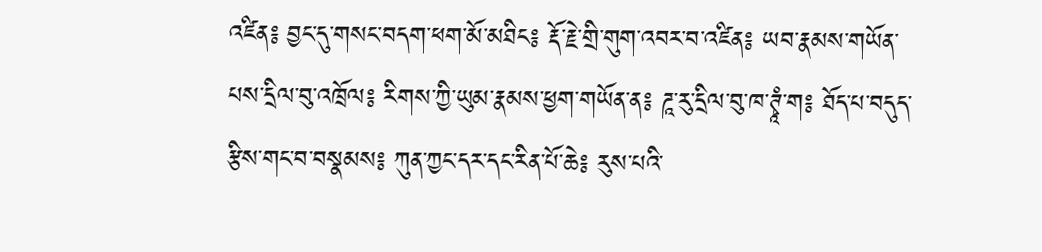འཛིན༔ བྱང་དུ་གསང་བདག་ཕག་མོ་མཐིང༔ རྡོ་རྗེ་གྲི་གུག་འབར་བ་འཛིན༔ ཡབ་རྣམས་གཡོན་པས་དྲིལ་བུ་འཁྲོལ༔ རིགས་ཀྱི་ཡུམ་རྣམས་ཕྱག་གཡོན་ན༔ ཌཱ་རུ་དྲིལ་བུ་ཁ་ཊྭཱཾ་ག༔ ཐོད་པ་བདུད་རྩིས་གང་བ་བསྣམས༔ ཀུན་ཀྱང་དར་དང་རིན་པོ་ཆེ༔ རུས་པའི་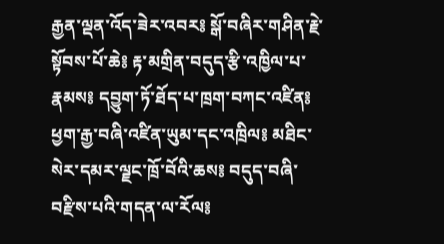རྒྱན་ལྡན་འོད་ཟེར་འབར༔ སྒོ་བཞིར་གཤིན་རྗེ་སྟོབས་པོ་ཆེ༔ རྟ་མགྲིན་བདུད་རྩི་འཁྱིལ་པ་རྣམས༔ དབྱུག་ཏོ་ཐོད་པ་ཁྲག་བཀང་འཛིན༔ ཕྱག་རྒྱ་བཞི་འཛིན་ཡུམ་དང་འཁྲིལ༔ མཐིང་སེར་དམར་ལྗང་ཁྲོ་བོའི་ཆས༔ བདུད་བཞི་བརྫིས་པའི་གདན་ལ་རོལ༔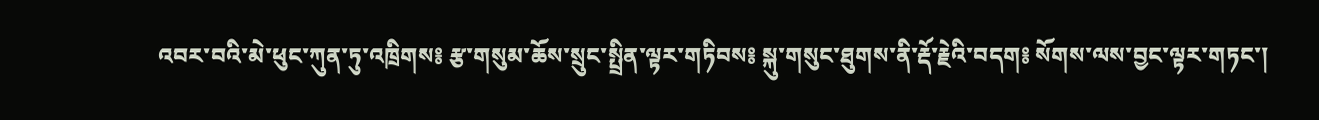འབར་བའི་མེ་ཕུང་ཀུན་ཏུ་འཁྲིགས༔ རྩ་གསུམ་ཆོས་སྲུང་སྤྲིན་ལྟར་གཏིབས༔ སྐུ་གསུང་ཐུགས་ནི་རྡོ་རྗེའི་བདག༔ སོགས་ལས་བྱང་ལྟར་གཏང་།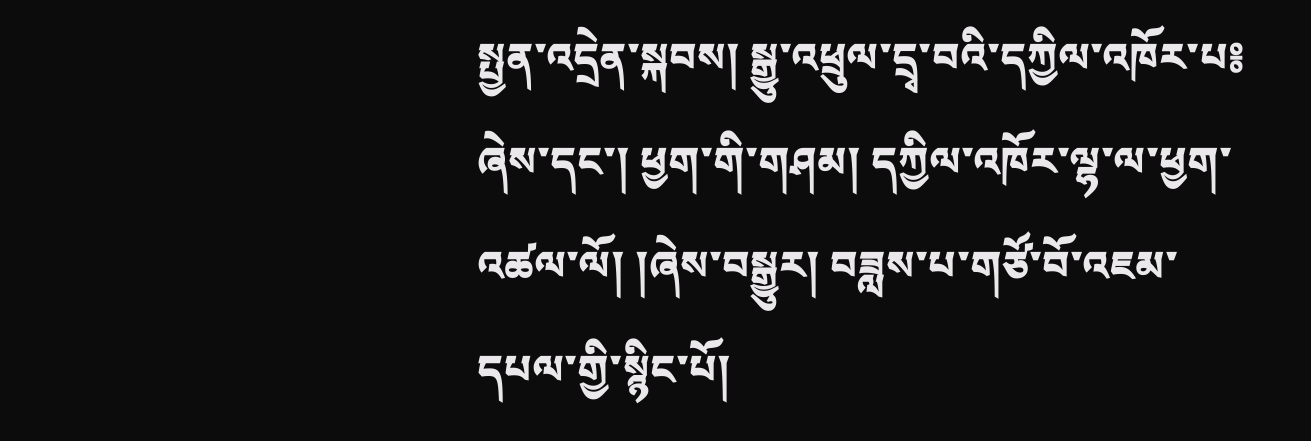སྤྱན་འདྲེན་སྐབས། སྒྱུ་འཕྲུལ་དྲྭ་བའི་དཀྱིལ་འཁོར་པ༔ ཞེས་དང་། ཕྱག་གི་གཤམ། དཀྱིལ་འཁོར་ལྷ་ལ་ཕྱག་འཚལ་ལོ། །ཞེས་བསྒྱུར། བཟླས་པ་གཙོ་བོ་འཇམ་དཔལ་གྱི་སྙིང་པོ།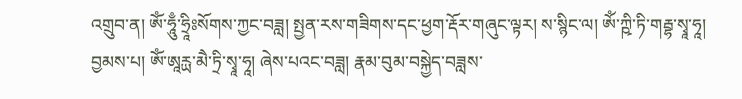འགྲུབ་ན། ཨོཾ་ཧཱུྃ་ཧྲཱིཿསོགས་ཀྱང་བཟླ། སྤྱན་རས་གཟིགས་དང་ཕྱག་རྡོར་གཞུང་ལྟར། ས་སྙིང་ལ། ཨོཾ་ཀྵི་ཏི་གརྦྷ་སྭཱ་ཧཱ། བྱམས་པ། ཨོཾ་ཨཱརྻ་མཻ་ཏྲི་སྭཱ་ཧཱ། ཞེས་པའང་བཟླ། རྣམ་བུམ་བསྐྱེད་བཟླས་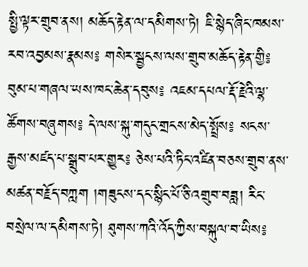སྤྱི་ལྟར་གྲུབ་ནས། མཆོད་རྟེན་ལ་དམིགས་ཏེ། ཇི་སྙེད་ཞིང་ཁམས་རབ་འབྱམས་རྣམས༔ གསེར་སྦྱངས་ལས་གྲུབ་མཆོད་རྟེན་གྱི༔ བུམ་པ་གཞལ་ཡས་ཁང་ཆེན་དབུས༔ འཇམ་དཔལ་རྡོ་རྗེའི་ལྷ་ཚོགས་བཞུགས༔ དེ་ལས་སྐུ་གདུང་གྲངས་མེད་སྤྲོས༔ སངས་རྒྱས་མཛད་པ་སྒྲུབ་པར་གྱུར༔ ཅེས་པའི་ཏིང་འཛིན་བཅས་གྲུབ་ནས་མཚན་བརྗོད་བཀླག །གཟུངས་དང་སྙིང་པོ་ཅི་འགྲུབ་བཟླ། རིང་བསྲེལ་ལ་དམིགས་ཏེ། ཐུགས་ཀའི་འོད་ཀྱིས་བསྐུལ་བ་ཡིས༔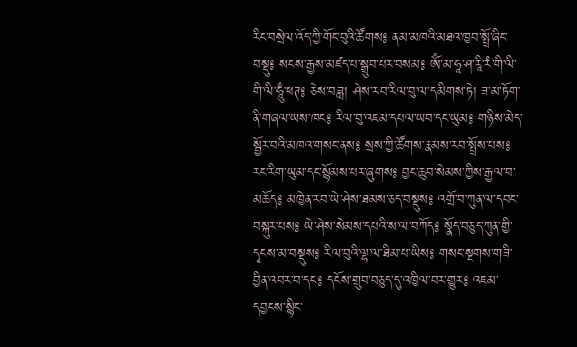རིང་བསྲེལ་འོད་ཀྱི་གོང་བུའི་ཚོགས༔ ནམ་མཁའི་མཐའ་ཁྱབ་སྤྲོ་ཞིང་བསྡུ༔ སངས་རྒྱས་མཛད་པ་སྒྲུབ་པར་བསམ༔ ཨོཾ་མ་ཧཱ་ཤ་རཱི་རཾ་གི་ལི་གི་ལི་ཧཱུྃ་ཕཊ༔ ཅེས་བཟླ། ཤེས་རབ་རིལ་བུ་ལ་དམིགས་ཏེ། ཟ་མ་ཏོག་ནི་གཞལ་ཡས་ཁང༔ རིལ་བུ་འཇམ་དཔལ་ཡབ་དང་ཡུམ༔ གཉིས་མེད་སྦྱོར་བའི་མཁའ་གསང་ནས༔ སྲས་ཀྱི་ཚོགས་རྣམས་རབ་སྤྲོས་པས༔ རང་རིག་ཡུམ་དང་སྙོམས་པར་ཞུགས༔ བྱང་ཆུབ་སེམས་ཀྱིས་རྒྱལ་བ་མཆོད༔ མཁྱེན་རབ་ཡེ་ཤེས་ཐམས་ཅད་བསྡུས༔ འགྲོ་བ་ཀུན་ལ་དབང་བསྐུར་པས༔ ཡེ་ཤེས་སེམས་དཔའི་ས་ལ་བཀོད༔ སྣོད་བཅུད་ཀུན་གྱི་དྭངས་མ་བསྡུས༔ རིལ་བུའི་ལྷ་ལ་ཐིམ་པ་ཡིས༔ གསང་སྔགས་གཟི་བྱིན་འབར་བ་དང༔ དངོས་གྲུབ་བཅུད་དུ་འཁྱིལ་བར་གྱུར༔ འཇམ་དབྱངས་སྙིང་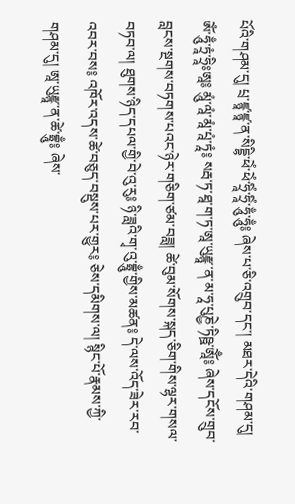པོའི་གཤམ་དུ། པྲ་ཛྙཱ་ཛྙཱ་ན་སིདྡྷི་ཕེཾ་ཕེཾ་ཧྲཱིཾ་ཧྲཱིཾ་ཧཱུྃ་ཧཱུྃ༔ ཞེས་པ་ཅི་འགྲུབ་དང་། མཐར་དེའི་གཤམ་དུ། ཨོཾ་ཧཱུྃ་ཏྲཱཾ་ཧྲཱིཿཨཱ༔ མཱུཾ་ལཱཾ་མཱཾ་པཱཾ་ཏཱཾ༔ སརྦ་ཏ་ཐཱ་ག་ཏ་ཨཱ་ཡུརྫྙཱ་ན་མ་ཧཱ་པུཎྱེ་ཏིཥྛ་ཨཱོྃ༔ ཞེས་དངོས་གྲུབ་བླངས་སྔགས་བཏགས་པའང་ཉེར་གཅིག་ཙམ་བཟླ། ཚེ་བུམ་སོགས་སྐད་ཅིག་གིས་ལྷར་གསལ་བཏབ་ལ། ཐུགས་ཉིད་དཔལ་གྱི་བེ་འུ་རུ༔ ཉི་ཟླའི་གྭ་འུ་བྷྲཱུྃ་གྱིས་མཚན༔ དེ་ལས་འོད་ཟེར་རབ་འབར་བས༔ འཁོར་འདས་ཚེ་བཅུད་བསྡུས་པར་གྱུར༔ ཅེས་དམིགས་ལ། སྙིང་པོ་རྣམས་ཀྱི་གཤམ་དུ། ཨཱ་ཡུརྫྙཱ་ན་ཚེ་བྷྲཱུྃ༔ ཞེས་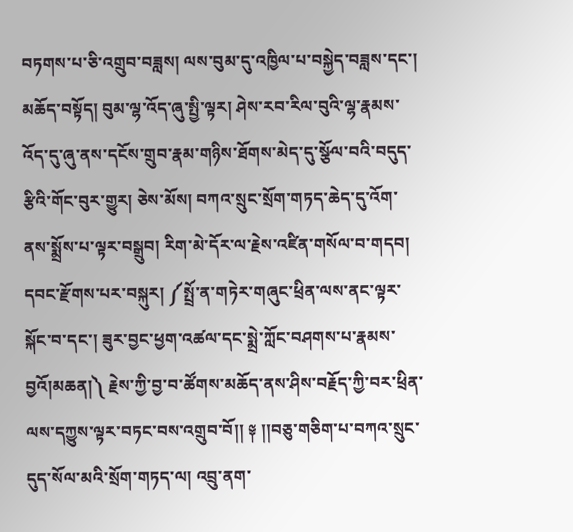བཏགས་པ་ཅི་འགྲུབ་བཟླས། ལས་བུམ་དུ་འཁྱིལ་པ་བསྐྱེད་བཟླས་དང་། མཆོད་བསྟོད། བུམ་ལྷ་འོད་ཞུ་སྤྱི་ལྟར། ཤེས་རབ་རིལ་བུའི་ལྷ་རྣམས་འོད་དུ་ཞུ་ནས་དངོས་གྲུབ་རྣམ་གཉིས་ཐོགས་མེད་དུ་སྩོལ་བའི་བདུད་རྩིའི་གོང་བུར་གྱུར། ཅེས་མོས། བཀའ་སྲུང་སྲོག་གཏད་ཆེད་དུ་འོག་ནས་སྨྲོས་པ་ལྟར་བསྒྲུབ། རིག་མེ་དོར་ལ་རྗེས་འཛིན་གསོལ་བ་གདབ། དབང་རྫོགས་པར་བསྐུར། ༼སྤྲོ་ན་གཏེར་གཞུང་ཕྲིན་ལས་ནང་ལྟར་སྐོང་བ་དང་། ཟུར་བྱང་ཕྱག་འཚལ་དང་སྨྲེ་ཀློང་བཤགས་པ་རྣམས་བྱའོ།མཆན།༽ རྗེས་ཀྱི་བྱ་བ་ཚོགས་མཆོད་ནས་ཤིས་བརྗོད་ཀྱི་བར་ཕྲིན་ལས་དཀྱུས་ལྟར་བཏང་བས་འགྲུབ་བོ།། ༈ །།བཅུ་གཅིག་པ་བཀའ་སྲུང་དུད་སོལ་མའི་སྲོག་གཏད་ལ། འབྲུ་ནག་